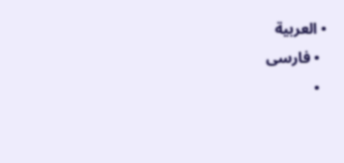• العربية
  • فارسی
  •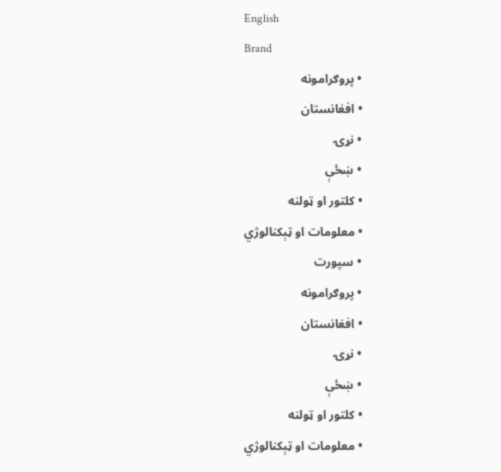English
Brand
  • پروګرامونه
  • افغانستان
  • نړۍ
  • ښځې
  • کلتور او ټولنه
  • معلومات او ټېکنالوژي
  • سپورت
  • پروګرامونه
  • افغانستان
  • نړۍ
  • ښځې
  • کلتور او ټولنه
  • معلومات او ټېکنالوژي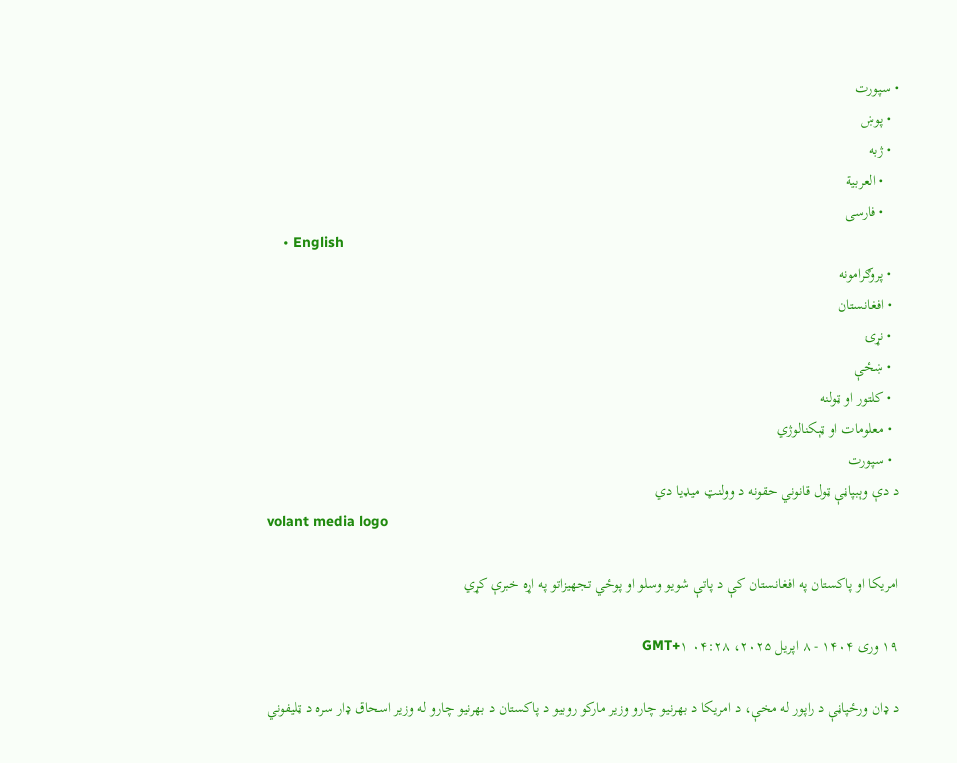• سپورت
  • پوښ
  • ژبه
    • العربية
    • فارسی
    • English
  • پروګرامونه
  • افغانستان
  • نړۍ
  • ښځې
  • کلتور او ټولنه
  • معلومات او ټېکنالوژي
  • سپورت
د دې وېبپاڼې ټول قانوني حقونه د وولنټ میډیا دي
volant media logo

امریکا او پاکستان په افغانستان کې د پاتې شویو وسلو او پوځي تجهیزاتو په اړه خبرې کړي

۱۹ وری ۱۴۰۴ - ۸ اپریل ۲۰۲۵، ۰۴:۲۸ GMT+۱

د ډان ورځپاڼې د راپور له مخې، د امریکا د بهرنیو چارو وزیر مارکو روبیو د پاکستان د بهرنیو چارو له وزیر اسحاق ډار سره د ټلیفوني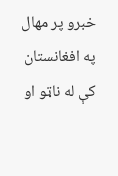خبرو پر مهال په افغانستان کې له ناټو او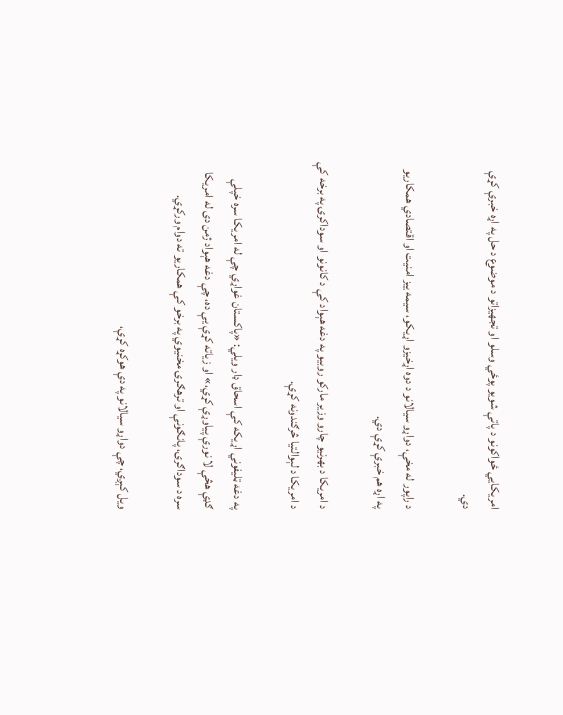امریکايي ځواکونو د پاتې شویو پوځي وسلو او تجهیزاتو د موضوع د حل په اړه خبرې کړې دي.

د راپور له مخې، دواړو سیالانو د دوه اړخیزو اړیکو، سیمه ییز امنیت او اقتصادي همکاریو په اړه هم خبرې کړې دي.

د امریکا د بهرنیو چارو وزیر مارکو روبیو په دغه هېواد کې د کانونو او سوداکرۍ په برخه کې د امریکا د لېوالتیا څرګندونه کړې.

په دغه ټلیفوني اړیکه کې اسحاق ډار ویلي: «پاکستان غواړي چې له امریکا سره خپلې ګډې هڅې لا نورې پیاوړې کړي،» او زیاته کړې یې ده، چې دغه هېواد ژمن دی له امریکا سره د سوداګرۍ، پانګونې او ترهګرۍ مخنیوي په برخو کې همکاریو ته دوام ورکړي.

ویل کېږي، چې دواړو سیالانو په دې هوکړه کړې،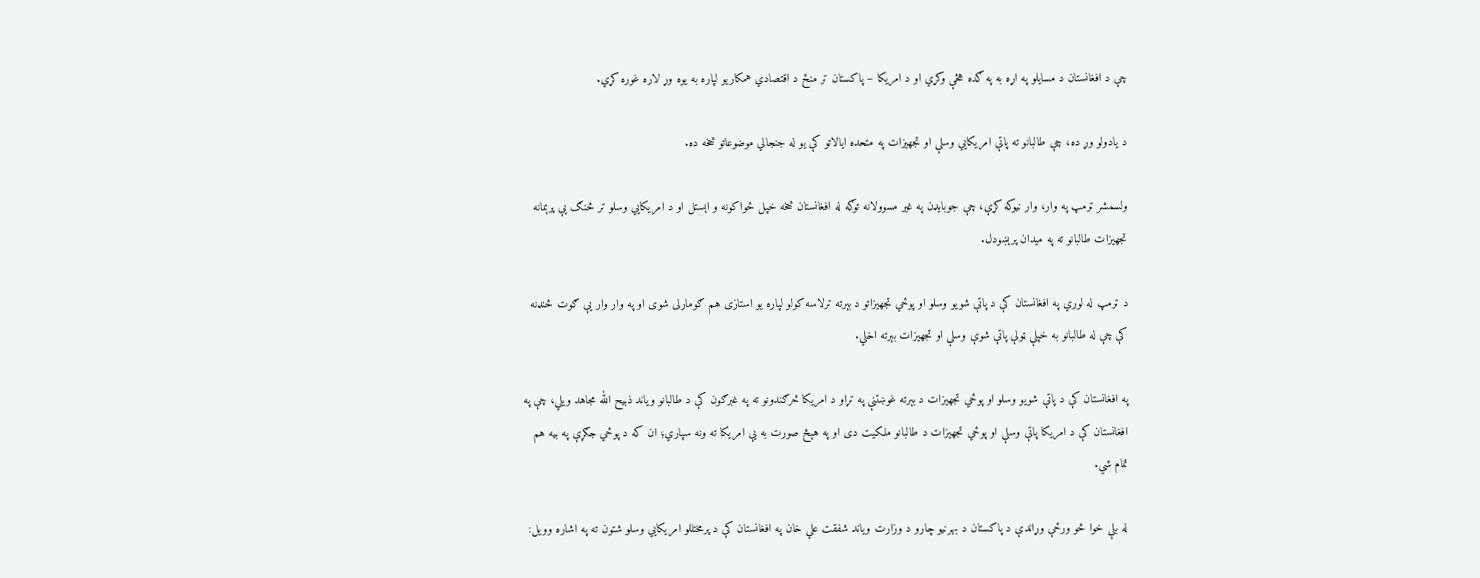چې د افغانستان د مسایلو په اړه به په ګده هڅې وکړي او د امریکا – پاکستان تر منځ د اقتصادي همکاریو لپاره به یوه وړ لاره غوره کړي.

د یادولو وړ ده، چې طالبانو ته پاتې امریکایي وسلې او تجهیزات په متحده ایالاتو کې یو له جنجالي موضوعاتو څخه ده.

ولسمشر ټرمپ په وار، وار نیوکه کړې، چې جوبایډن په غیر مسوولانه توګه له افغانستان څخه خپل ځواکونه و اېستل او د امریکایي وسلو تر څنګ یې پرېمانه تجهیزات طالبانو ته په میدان پرېښودل.

د ټرمپ له لوري په افغانستان کې د‌ پاتې شویو وسلو او پوځي تجهیزاتو د بېرته ترلاسه کولو لپاره یو استازی هم ګومارلی شوی او په وار وار یې ګوت څنډنه کې چې له طالبانو به خپلې ټولې پاتې شوې وسلې او تجهیزات بېرته اخلي.

په افغانستان کې د پاتې شویو وسلو او پوځي تجهیزات د بېرته غوښتنې په تړاو د امریکا څرګندونو ته په غبرګون کې د طالبانو ویاند ذبیح الله مجاهد ویلي، چې په افغانستان کې د امریکا پاتې وسلې او پوځي تجهیزات د طالبانو ملکیت دی او په هېڅ صورت به یې امریکا ته ونه سپاري؛ ان که د پوځي جګړې په بیه هم تمام شي.

له بلې خوا څو ورځې وړاندې د پاکستان د بهرنیو چارو د وزارت ویاند شفقت علي خان په افغانستان کې د پرمختللو امریکايي وسلو شتون ته په اشاره وویل: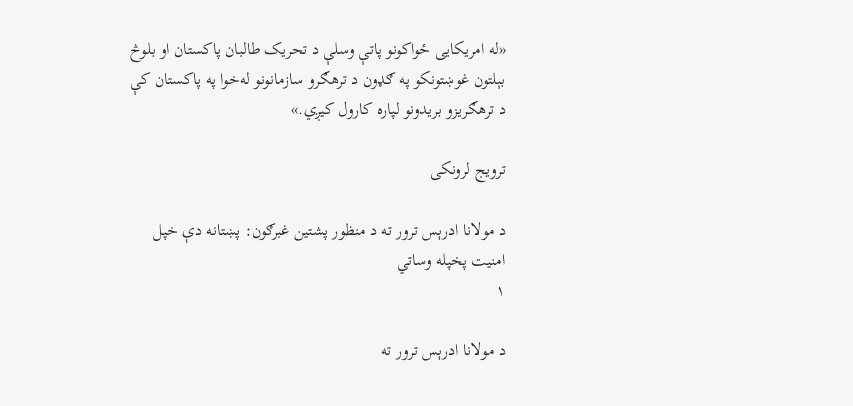«له امریکایی ځواکونو پاتې وسلې د تحریک طالبان پاکستان او بلوڅ بېلتون غوښتونکو په ګډون د ترهګرو سازمانونو له‌خوا په پاکستان کې د ترهګریزو بریدونو لپاره کارول کیږي.»

ترویج لرونکی

د مولانا ادرېس ترور ته د منظور پشتین غبرګون: پښتانه دې خپل امنیت پخپله وساتي
۱

د مولانا ادرېس ترور ته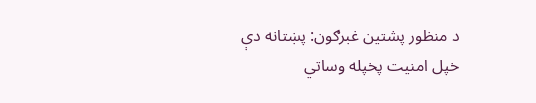د منظور پشتین غبرګون: پښتانه دې خپل امنیت پخپله وساتي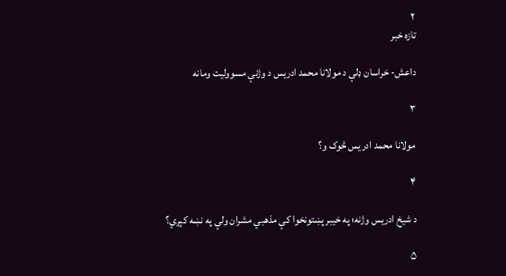۲
تازه خبر

داعش- خراسان ډلې د مولانا محمد ادریس د وژنې مسوولیت ومانه

۳

مولانا محمد ادریس څوک و؟

۴

د شیخ ادریس وژنه؛ په خیبر پښتونخوا کې مذهبي مشران ولې په نښه کېږي؟

۵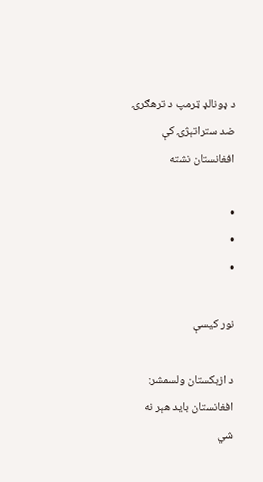د ډونالډ ټرمپ د ترهګرۍ ضد ستراتېژۍ کې افغانستان نشته

•
•
•

نور کیسې

د ازبکستان ولسمشر: افغانستان باید هېر نه شي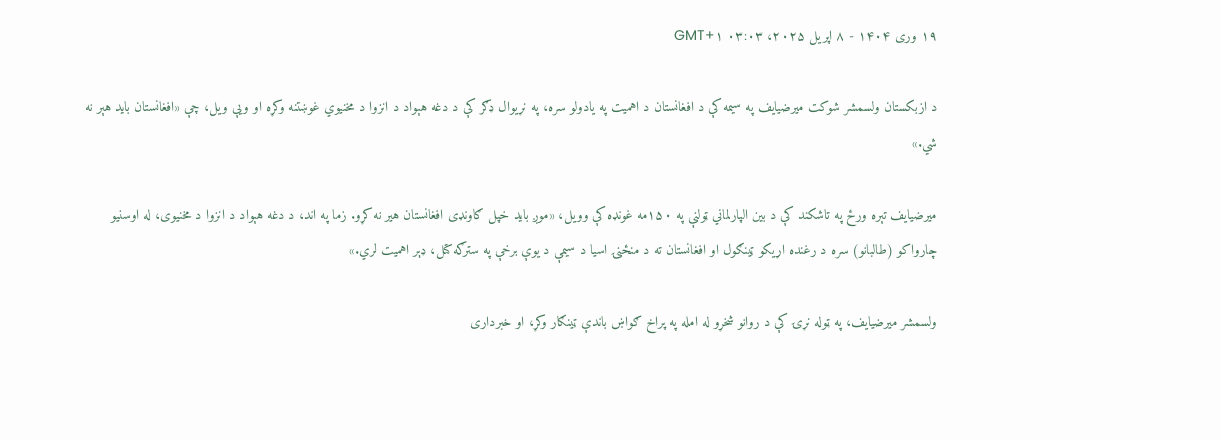۱۹ وری ۱۴۰۴ - ۸ اپریل ۲۰۲۵، ۰۳:۰۳ GMT+۱

د ازبکستان ولسمشر شوکت میرضیایف په سیمه کې د افغانستان د اهمیت په یادولو سره، په نړیوال ډګر کې د دغه هېواد د انزوا د مخنیوي غوښتنه وکړه او ویې ویل، چې «افغانستان باید هېر نه شي.»

میرضیایف تېره ورځ په تاشکند کې د بین الپارلماني ټولنې په ۱۵۰مه غونډه کې وویل، «موږ باید خپل ګاونډی افغانستان هیر نه کړو. زما په اند، د دغه هېواد د انزوا د مخنيوی، له اوسنيو چارواکو (طالبانو) سره د رغنده اړيکو ټينګول او افغانستان ته د منځنۍ اسيا د سيمې د يوې برخې په سترګه کتل، ډېر اهميت لري.»

ولسمشر میرضیایف، په ټوله نړۍ کې د روانو شخړو له امله په پراخ ګواښ باندې ټینګار وکړ، او خبرداری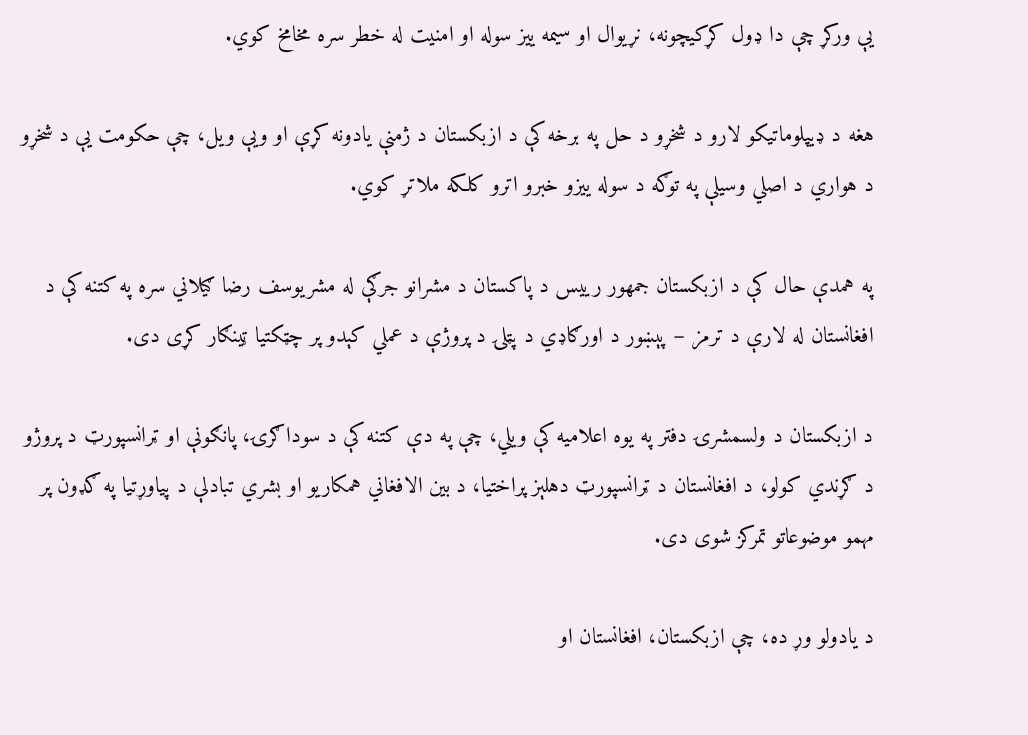یې ورکړ چې دا ډول کړکیچونه، نړیوال او سیمه ییز سوله او امنیت له خطر سره مخامخ کوي.

هغه د ډیپلوماتیکو لارو د شخړو د حل په برخه کې د ازبکستان د ژمنې یادونه کړې او ویې ويل، چې حکومت یې د شخړو د هواري د اصلي وسیلې په توګه د سوله ییزو خبرو اترو کلکه ملاتړ کوي.

په همدې حال کې د ازبکستان جمهور رییس د پاکستان د مشرانو جرګې له مشریوسف رضا ګیلاني سره په کتنه کې د افغانستان له لارې د ترمز – پېښور د اورګاډي د پټلۍ د پروژې د عملي کېدو پر چټکتیا ټینګار کړی دی.

د ازبکستان د ولسمشرۍ دفتر په یوه اعلامیه کې ویلي، چې په دې کتنه کې د سوداګرۍ، پانګونې او ټرانسپورټ د پروژو د ګړندي کولو، د افغانستان د ټرانسپورټ دهلېز پراختیا، د بین الافغاني همکاریو او بشري تبادلې د پیاوړتیا په ګډون پر مهمو موضوعاتو تمرکز شوی دی.

د یادولو وړ ده، چې ازبکستان، افغانستان او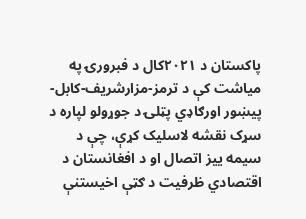پاکستان د ۲۰۲۱کال د فبرورۍ په میاشت کې د ترمز-مزارشریف-کابل-پیښور اورګاډي پټلۍ د جوړولو لپاره د سړک نقشه لاسلیک کړې، چې د سیمه ییز اتصال او د افغانستان د اقتصادي ظرفیت د ګټې اخیستنې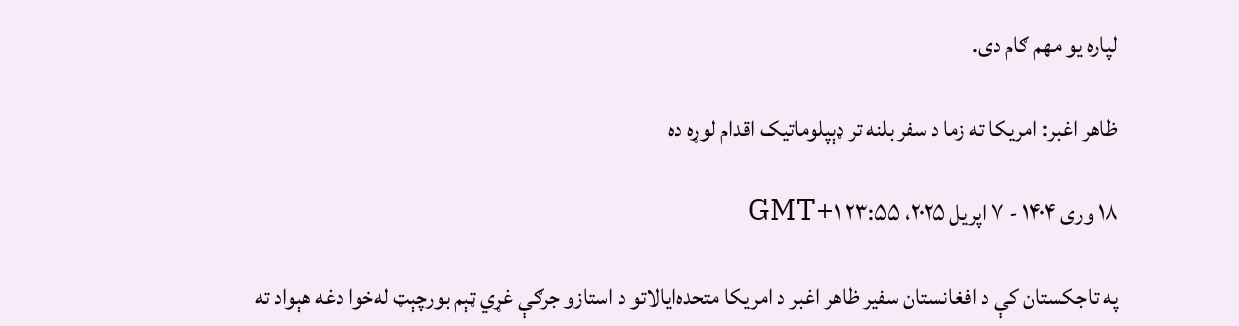لپاره یو مهم ګام دی.

ظاهر اغبر: امریکا ته زما د سفر بلنه تر ډېپلوماتیک اقدام لوړه ده

۱۸ وری ۱۴۰۴ - ۷ اپریل ۲۰۲۵، ۲۳:۵۵ GMT+۱

په تاجکستان کې د افغانستان سفیر ظاهر اغبر د امریکا متحده‌ایالاتو د استازو جرګې غړي ټېم بورچېټ له‌خوا دغه هېواد ته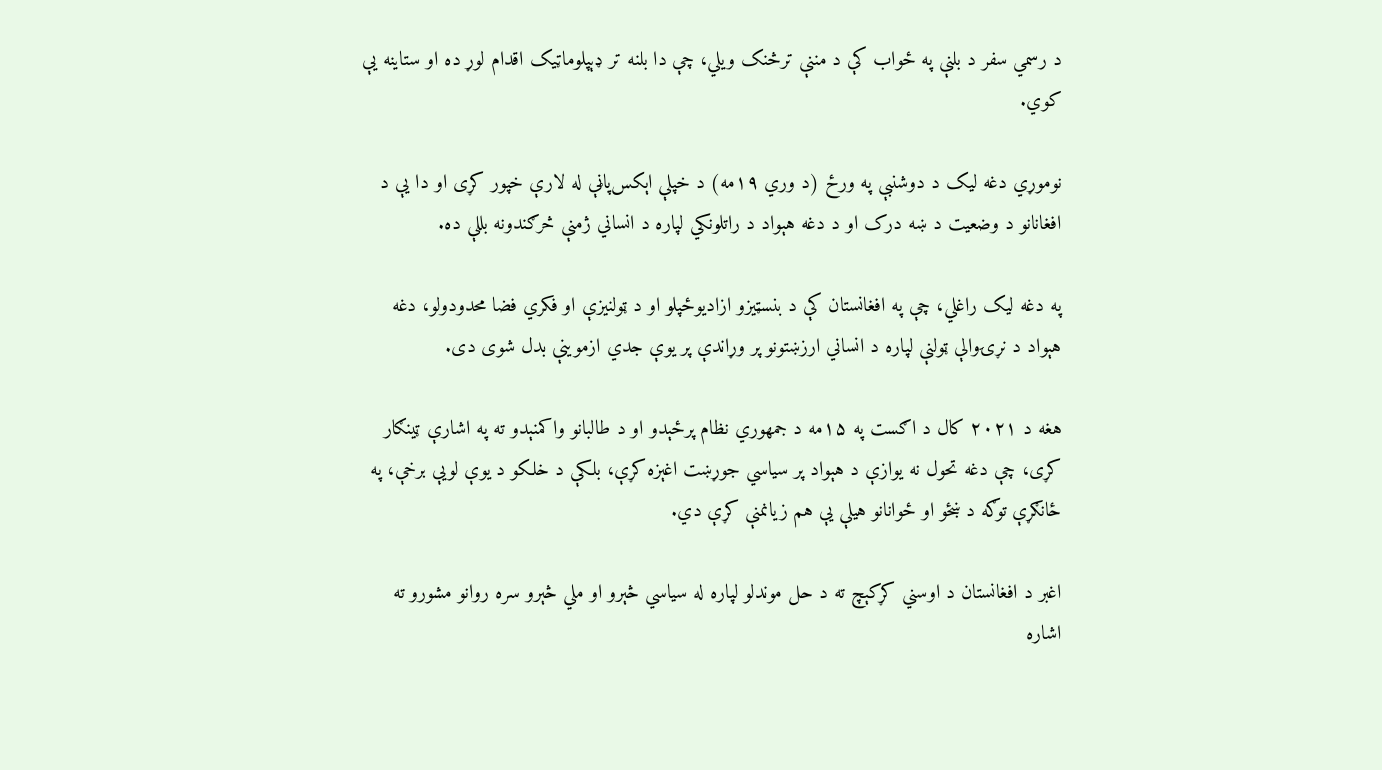د رسمي سفر د بلنې په ځواب کې د مننې ترڅنک ویلي، چې دا بلنه تر ډېپلوماټیک اقدام لوړ ده او ستاینه یې کوي.

نوموړي دغه لیک د دوشنبې په ورځ (د وري ۱۹مه) د خپلې اېکس‌پاڼې له لارې خپور کړی او دا یې د افغانانو د وضعیت د ښه درک او د دغه هېواد د راتلونکي لپاره د انساني ژمنې څرګندونه بللې ده.

په دغه لیک راغلي، چې په افغانستان کې د بنسټیزو ازادیوځپلو او د ټولنیزې او فکري فضا محدودولو، دغه هېواد د نړۍوالې ټولنې لپاره د انساني ارزښتونو پر وړاندې پر یوې جدي ازموینې بدل شوی دی.

هغه د ۲۰۲۱ کال د اګست په ۱۵مه د جمهوري نظام پرځېدو او د طالبانو واکمنېدو ته په اشارې ټینګار کړی، چې دغه تحول نه یوازې د هېواد پر سیاسي جوړښت اغېزه کړې، بلکې د خلکو د یوې لویې برخې، په ځانګړې توګه د ښځو او ځوانانو هیلې یې هم زیانمنې کړې دي.

اغبر د افغانستان د اوسني کړکېچ ته د حل موندلو لپاره له سیاسي څېرو او ملي څېرو سره روانو مشورو ته اشاره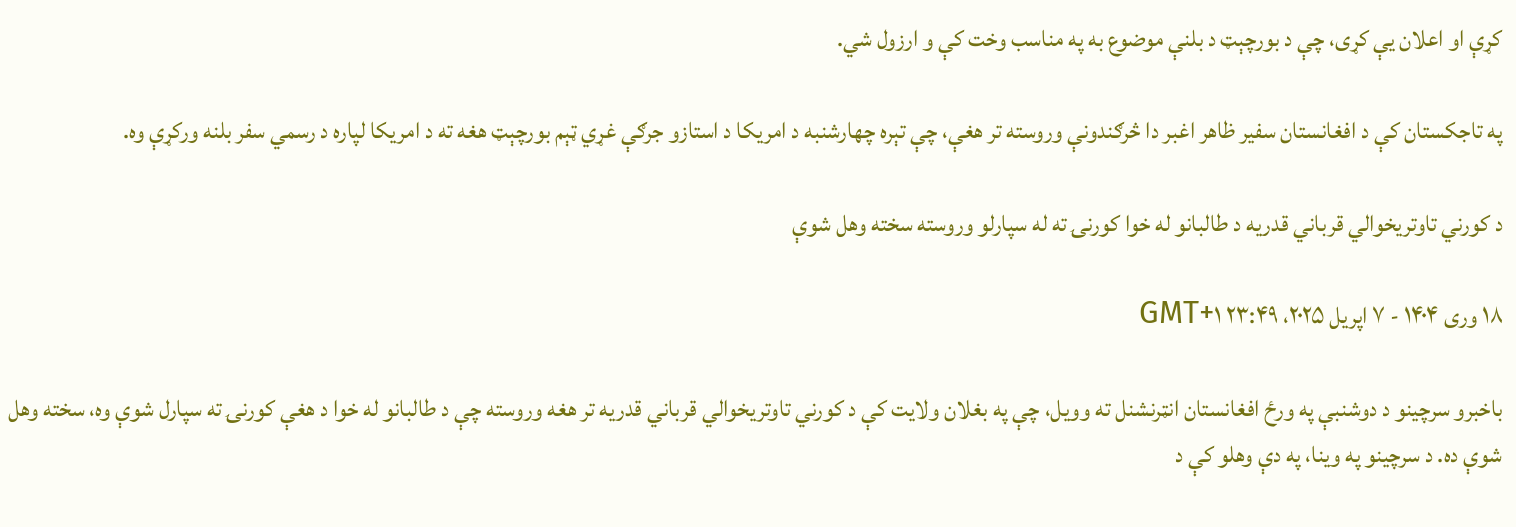کړې او اعلان یې کړی، چې د بورچېټ د بلنې موضوع به په مناسب وخت کې و ارزول شي.

په تاجکستان کې د افغانستان سفیر ظاهر اغبر دا څرګندونې وروسته تر هغې، چې تېره چهارشنبه د امریکا د استازو جرګې غړي ټېم بورچېټ هغه ته د امریکا لپاره د رسمي سفر بلنه ورکړې وه.

د کورني تاوتریخوالي قرباني قدریه د طالبانو له خوا کورنۍ ته له سپارلو وروسته سخته وهل شوې

۱۸ وری ۱۴۰۴ - ۷ اپریل ۲۰۲۵، ۲۳:۴۹ GMT+۱

باخبرو سرچینو د دوشنبې په ورځ افغانستان انټرنشنل ته وویل، چې په بغلان ولایت کې د کورني تاوتریخوالي قرباني قدریه تر هغه وروسته چې د طالبانو له خوا د هغې کورنۍ ته سپارل شوې وه، سخته وهل شوې ده. د سرچینو په وینا، په دې وهلو کې د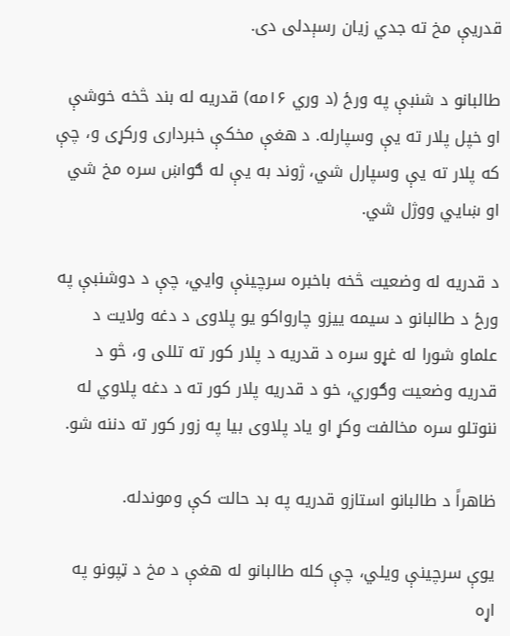قدریې مخ ته جدي زیان رسېدلی دی.

طالبانو د شنبې په ورځ (د وري ۱۶مه) قدریه له بند څخه خوشې او خپل پلار ته یې وسپارله. د هغې مخکې خبرداری ورکړی و، چې که پلار ته یې وسپارل شي، ژوند به یې له ګواښ سره مخ شي او ښايي ووژل شي.

د قدریه له وضعیت څخه باخبره سرچینې وايي، چې د دوشنبې په ورځ د طالبانو د سیمه ییزو چارواکو یو پلاوی د دغه ولایت د علماو شورا له غړو سره د قدریه د پلار کور ته تللی و، څو د قدریه وضعیت وګوري، خو د قدريه پلار کور ته د دغه پلاوي له ننوتلو سره مخالفت وکړ او یاد پلاوی بیا په زور کور ته دننه شو.

ظاهراً د طالبانو استازو قدریه په بد حالت کې وموندله.

یوې سرچینې ویلي، چې کله طالبانو له هغې د مخ د ټپونو په اړه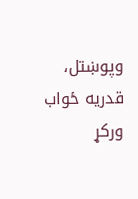وپوښتل، قدریه ځواب ورکړ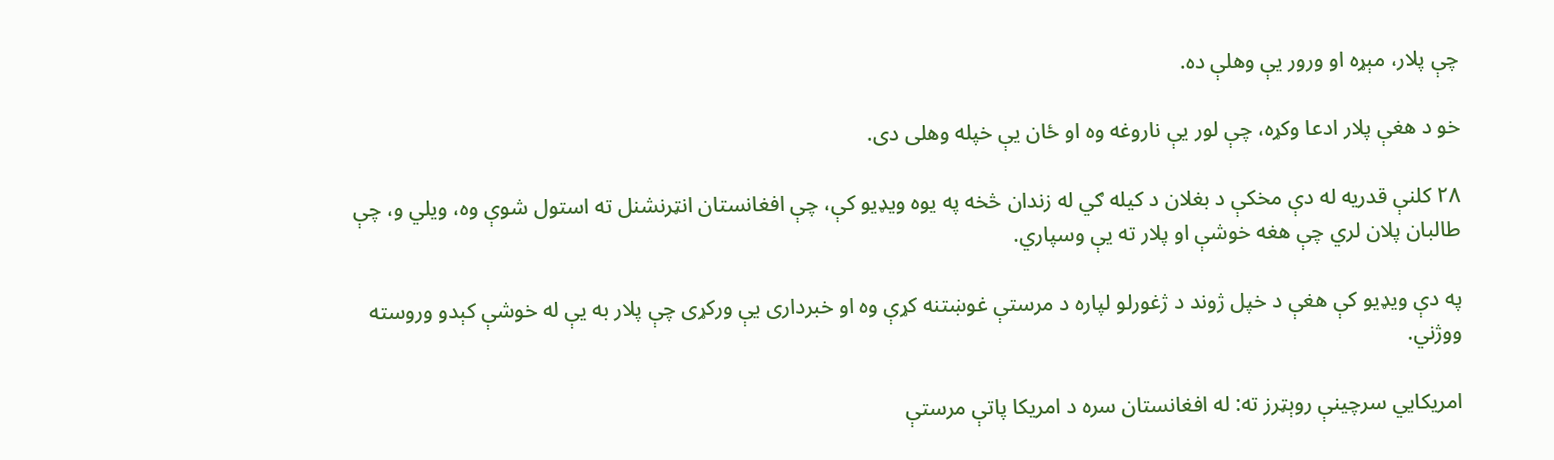چې پلار، مېړه او ورور یې وهلې ده.

خو د هغې پلار ادعا وکړه، چې لور یې ناروغه وه او ځان یې خپله وهلی دی.

٢٨ کلنې قدريه له دې مخکې د بغلان د کیله ګي له زندان څخه په يوه ويډيو کې، چې افغانستان انټرنشنل ته استول شوې وه، ويلي و، چې طالبان پلان لري چې هغه خوشې او پلار ته يې وسپاري.

په دې ویډیو کې هغې د خپل ژوند د ژغورلو لپاره د مرستې غوښتنه کړې وه او خبرداری یې ورکړی چې پلار به یې له خوشې کېدو وروسته ووژني.

امریکايي سرچینې روېټرز ته: له افغانستان سره د امریکا پاتې مرستې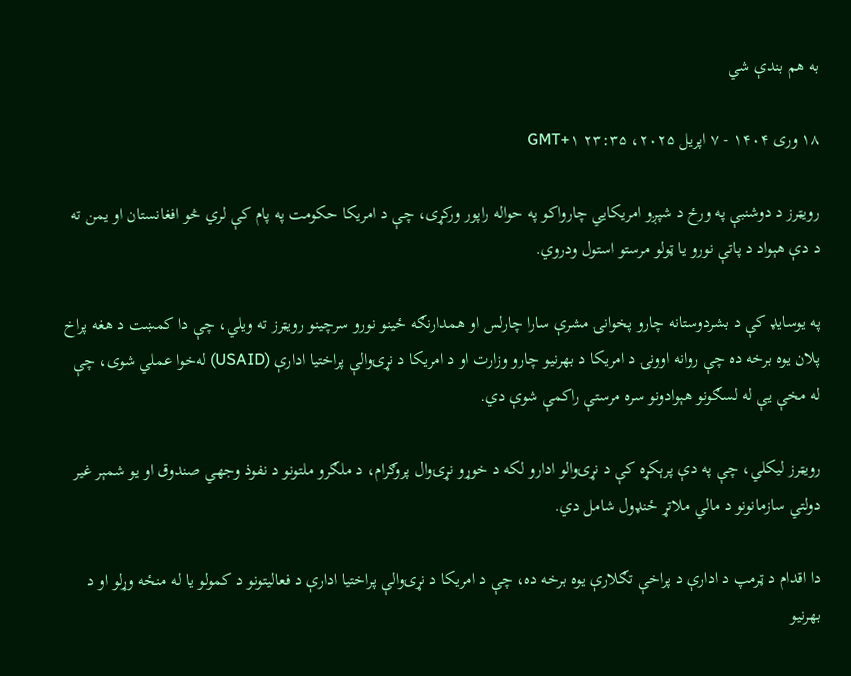به هم بندې شي

۱۸ وری ۱۴۰۴ - ۷ اپریل ۲۰۲۵، ۲۳:۳۵ GMT+۱

رویټرز د دوشنبې په ورځ د شپږو امریکايي چارواکو په حواله راپور ورکړی، چې د امریکا حکومت په پام کې لري څو افغانستان او یمن ته د دې هېواد د پاتې نورو یا ټولو مرستو استول ودروي.

په یوسایډ کې د بشردوستانه چارو پخوانۍ مشرې سارا چارلس او همدارنګه ځینو نورو سرچینو رویټرز ته ویلي، چې دا کمښت د هغه پراخ پلان یوه برخه ده چې روانه اوونۍ د امریکا د بهرنیو چارو وزارت او د امریکا د نړۍوالې پراختیا ادارې (USAID) له‌خوا عملي شوی، چې له مخې یې له لسګونو هېوادونو سره مرستې راکمې شوې دي.

رویټرز لیکلي، چې په دې پرېکړه کې د نړۍوالو ادارو لکه د خوړو نړۍوال پروګرام، د ملګرو ملتونو د نفوذ وجهي صندوق او یو شمېر غیر دولتي سازمانونو د مالي ملاتړ ځنډول شامل دي.

دا اقدام د ټرمپ د ادارې د پراخې تګلارې یوه برخه ده، چې د امریکا د نړۍوالې پراختیا ادارې د فعالیتونو د کمولو یا له منځه وړلو او د بهرنیو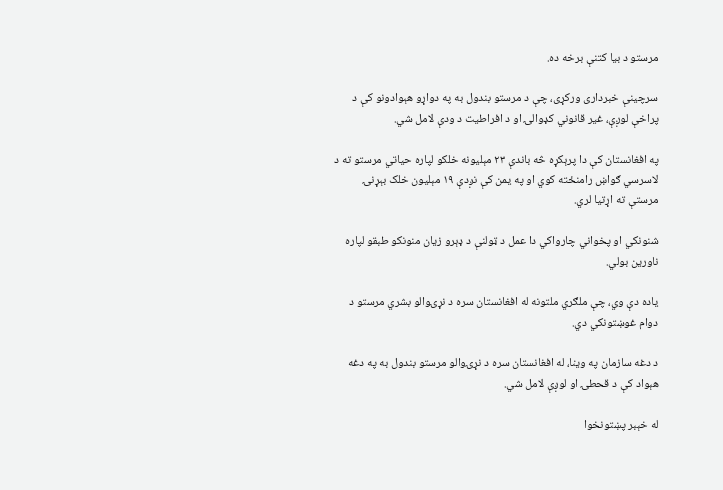مرستو د بیا کتنې برخه ده.

سرچینې خبرداری ورکړی، چې د مرستو بندول به په دواړو هېوادونو کې د پراخې لوږې، غیر قانوني کډوالۍ او د افراطیت د ودې لامل شي.

په افغانستان کې دا پرېکړه څه باندې ۲۳ مېلیونه خلکو لپاره حیاتي مرستو ته د لاسرسي ګواښ رامنځته کوي او په یمن کې نږدې ۱۹ مېلیون خلک بېړنۍ مرستې ته اړتیا لري.

شنونکي او پخواني چارواکي دا عمل د ټولنې د ډېرو زیان منونکو طبقو لپاره ناورین بولي.

یاده دې وي، چې ملګري ملتونه له افغانستان سره د نړۍوالو بشري مرستو د دوام غوښتونکي دي.

د دغه سازمان په وینا، له افغانستان سره د نړۍوالو مرستو بندول به په دغه هېواد کې د قحطۍ او لوږې لامل شي.

له خېبر پښتونخوا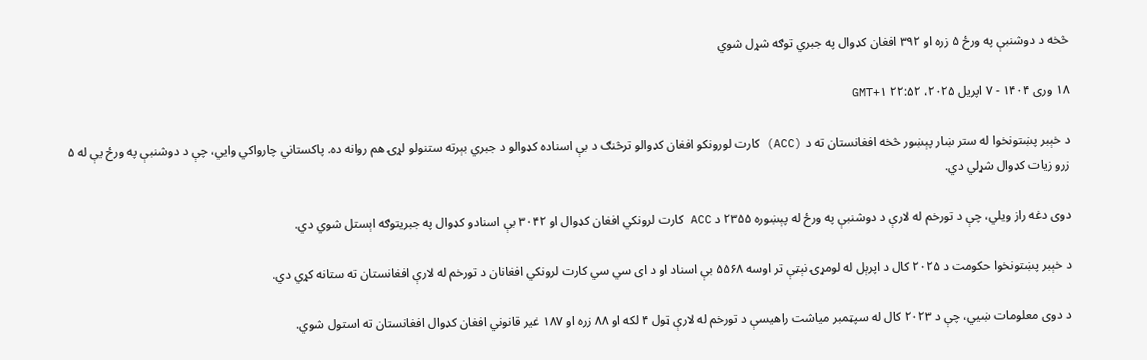څخه د دوشنبې په ورځ ۵ زره او ۳۹۲ افغان کډوال په جبري توګه شړل شوي

۱۸ وری ۱۴۰۴ - ۷ اپریل ۲۰۲۵، ۲۲:۵۲ GMT+۱

د خېبر پښتونخوا له ستر ښار پېښور څخه افغانستان ته د (ACC) کارت لورونکو افغان کډوالو ترڅنګ د بې اسناده کډوالو د جبري بېرته ستنولو لړۍ هم روانه ده. پاکستاني چارواکي وایي، چې د دوشنبې په ورځ یې له ۵ زرو زیات کډوال شړلي دي.

دوی دغه راز ویلي، چې د تورخم له لارې د دوشنبې په ورځ له پېښوره ۲۳۵۵ د ACC کارت لرونکي افغان کډوال او ۳۰۴۲ بې اسنادو کډوال په جبريتوګه اېستل شوي دي.

د خېبر پښتونخوا حکومت د ۲۰۲۵ کال د اپرېل له لومړۍ نېټې تر اوسه ۵۵۶۸ بې اسناد او د ای سي سي کارت لرونکي افغانان د تورخم له لارې افغانستان ته ستانه کړي دي.

د دوی معلومات ښيي، چې د ۲۰۲۳ کال له سپټمبر میاشت راهیسې د تورخم له لارې ټول ۴ لکه او ۸۸ زره او ۱۸۷ غیر قانوني افغان کډوال افغانستان ته استول شوي.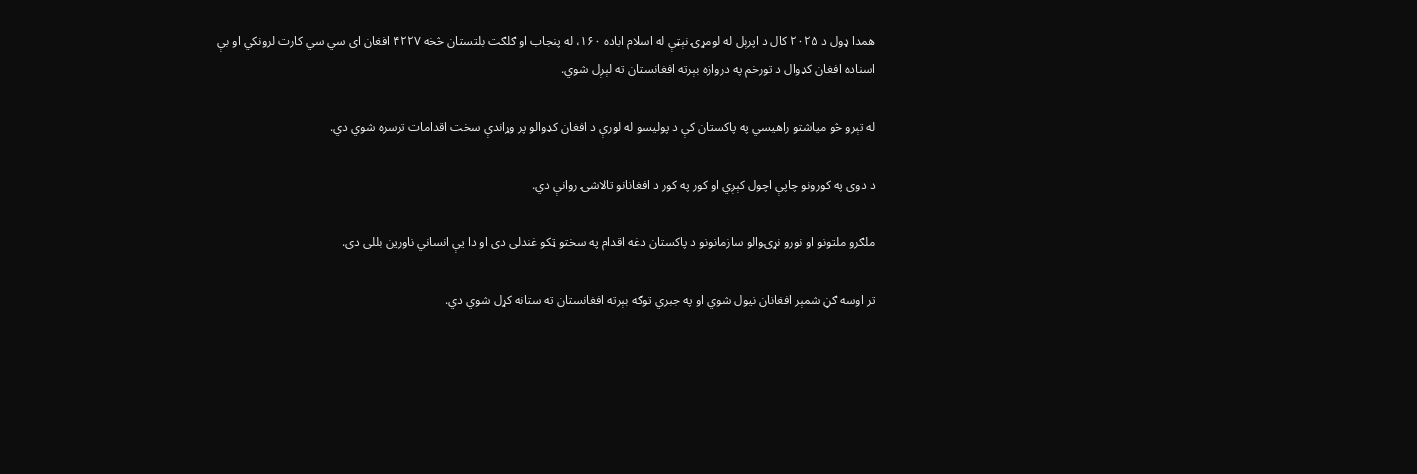همدا ډول د ۲۰۲۵ کال د اپرېل له لومړۍ نېټې له اسلام اباده ۱۶۰، له پنجاب او ګلګت بلتستان څخه ۴۲۲۷ افغان ای سي سي کارت لرونکي او بې اسناده افغان کډوال د تورخم په دروازه بېرته افغانستان ته لېږل شوي.

له تېرو څو میاشتو راهیسي په پاکستان کې د پولیسو له لورې د افغان کډوالو پر وړاندې سخت اقدامات ترسره شوي دي.

د دوی په کورونو چاپې اچول کېږي او کور په کور د افغانانو تالاشۍ روانې دي.

ملګرو ملتونو او نورو نړۍوالو سازمانونو د پاکستان دغه اقدام په سختو ټکو غندلی دی او دا یې انساني ناورین بللی دی.

تر اوسه ګڼ شمېر افغانان نیول شوي او په جبري توګه بېرته افغانستان ته ستانه کړل شوي دي.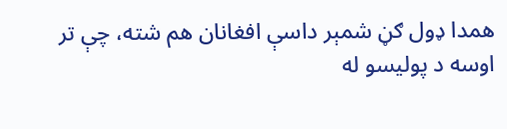همدا ډول ګڼ شمېر داسې افغانان هم شته، چې تر اوسه د پولیسو له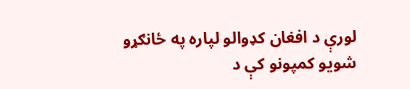لورې د افغان کډوالو لپاره په ځانګړو شویو کمپونو کې د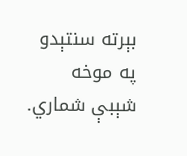بېرته سنتېدو په موخه شېبې شماري.